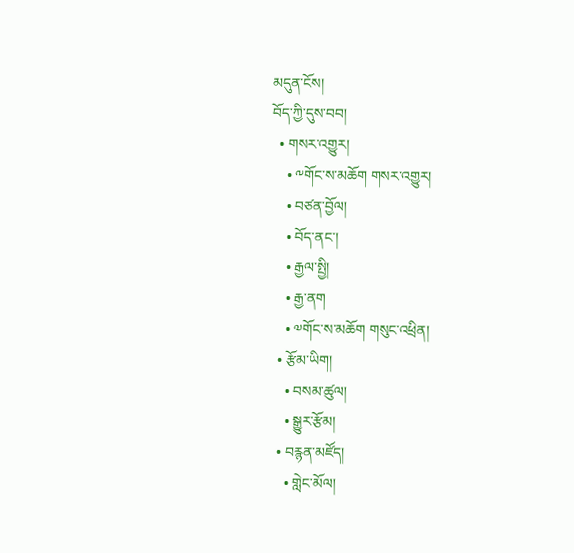མདུན་ངོས།
བོད་ཀྱི་དུས་བབ།
  • གསར་འགྱུར།
    • ༸གོང་ས་མཆོག གསར་འགྱུར།
    • བཙན་བྱོལ།
    • བོད་ནང་།
    • རྒྱལ་སྤྱི།
    • རྒྱ་ནག
    • ༧གོང་ས་མཆོག གསུང་འཕྲིན།
  • རྩོམ་ཡིག།
    • བསམ་ཚུལ།
    • སྒྱུར་རྩོམ།
  • བརྙན་མཛོད།
    • གླེང་མོལ།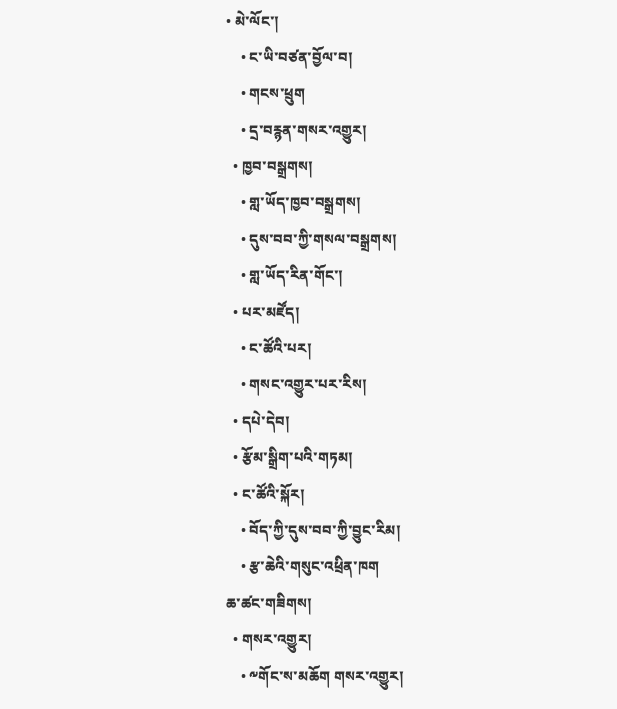• མེ་ལོང་།
    • ང་ཡི་བཙན་བྱོལ་བ།
    • གངས་ཕྲུག
    • དྲ་བརྙན་གསར་འགྱུར།
  • ཁྱབ་བསྒྲགས།
    • གླ་ཡོད་ཁྱབ་བསྒྲགས།
    • དུས་བབ་ཀྱི་གསལ་བསྒྲགས།
    • གླ་ཡོད་རིན་གོང་།
  • པར་མཛོད།
    • ང་ཚོའི་པར།
    • གསང་འགྱུར་པར་རིས།
  • དཔེ་དེབ།
  • རྩོམ་སྒྲིག་པའི་གཏམ།
  • ང་ཚོའི་སྐོར།
    • བོད་ཀྱི་དུས་བབ་ཀྱི་བྱུང་རིམ།
    • རྩ་ཆེའི་གསུང་འཕྲིན་ཁག
ཆ་ཚང་གཟིགས།
  • གསར་འགྱུར།
    • ༸གོང་ས་མཆོག གསར་འགྱུར།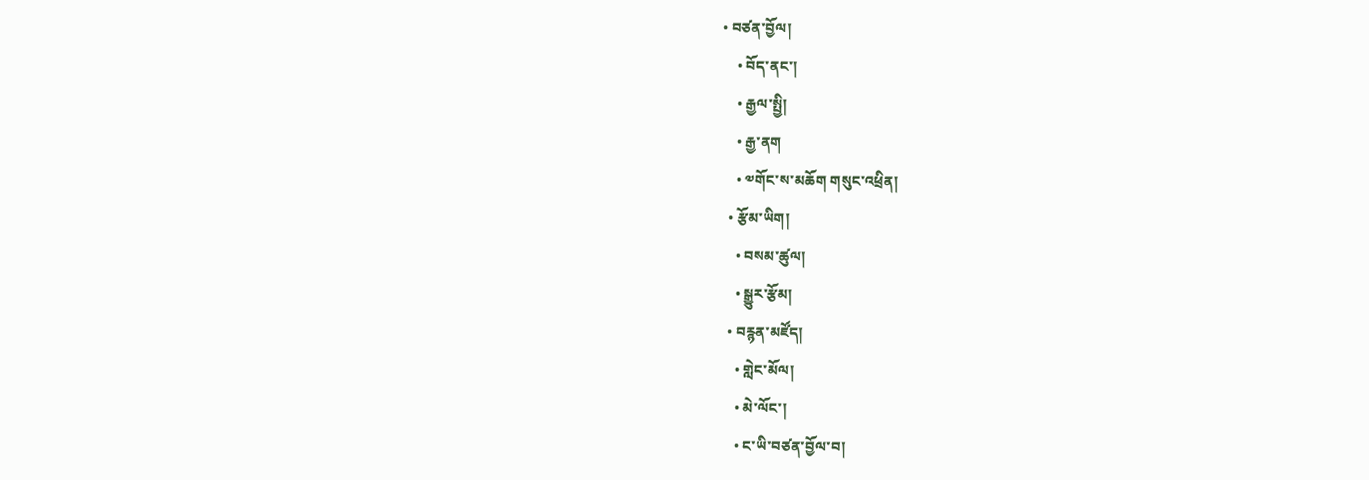• བཙན་བྱོལ།
    • བོད་ནང་།
    • རྒྱལ་སྤྱི།
    • རྒྱ་ནག
    • ༧གོང་ས་མཆོག གསུང་འཕྲིན།
  • རྩོམ་ཡིག།
    • བསམ་ཚུལ།
    • སྒྱུར་རྩོམ།
  • བརྙན་མཛོད།
    • གླེང་མོལ།
    • མེ་ལོང་།
    • ང་ཡི་བཙན་བྱོལ་བ།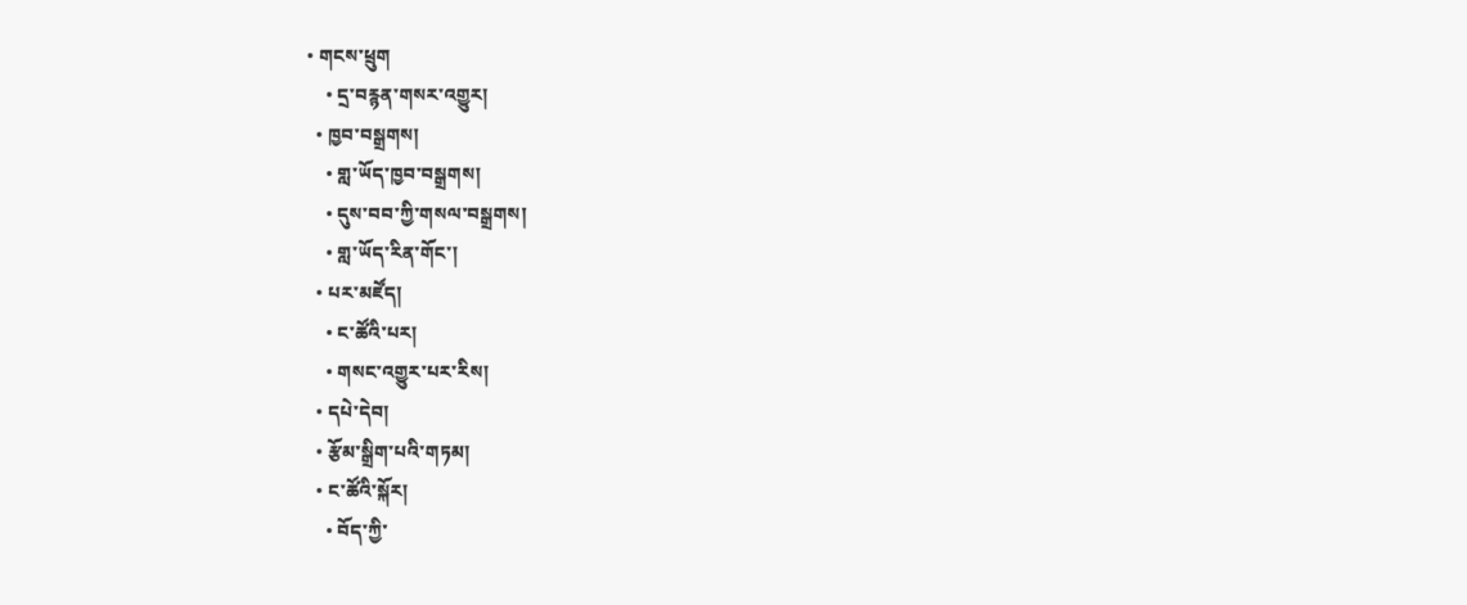• གངས་ཕྲུག
    • དྲ་བརྙན་གསར་འགྱུར།
  • ཁྱབ་བསྒྲགས།
    • གླ་ཡོད་ཁྱབ་བསྒྲགས།
    • དུས་བབ་ཀྱི་གསལ་བསྒྲགས།
    • གླ་ཡོད་རིན་གོང་།
  • པར་མཛོད།
    • ང་ཚོའི་པར།
    • གསང་འགྱུར་པར་རིས།
  • དཔེ་དེབ།
  • རྩོམ་སྒྲིག་པའི་གཏམ།
  • ང་ཚོའི་སྐོར།
    • བོད་ཀྱི་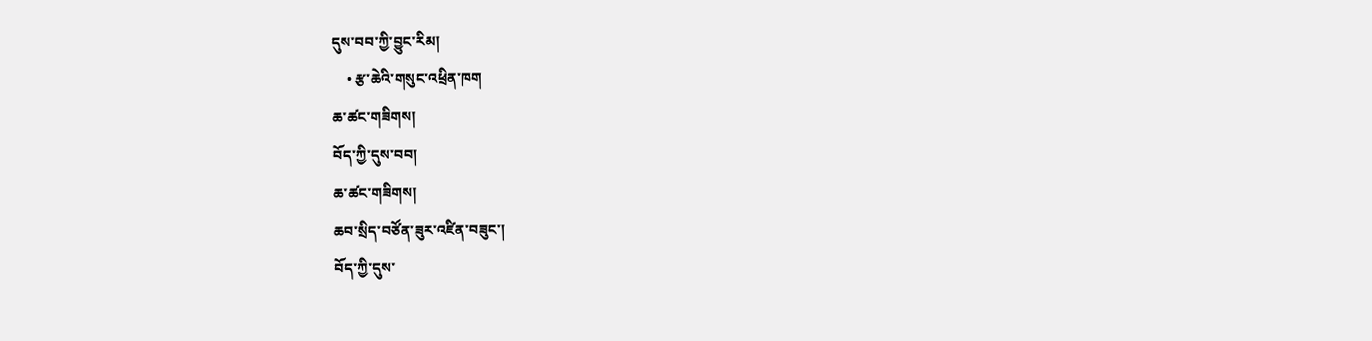དུས་བབ་ཀྱི་བྱུང་རིམ།
    • རྩ་ཆེའི་གསུང་འཕྲིན་ཁག
ཆ་ཚང་གཟིགས།
བོད་ཀྱི་དུས་བབ།
ཆ་ཚང་གཟིགས།
ཆབ་སྲིད་བཙོན་ཟུར་འཛིན་བཟུང་།
བོད་ཀྱི་དུས་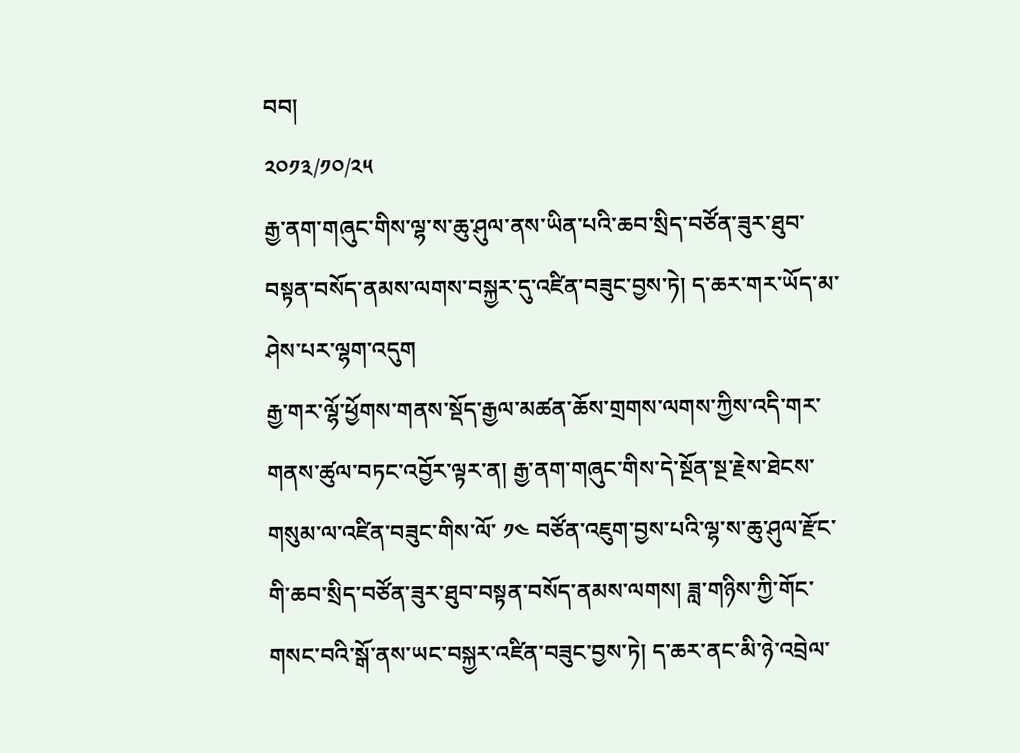བབ།
༢༠༡༣/༡༠/༢༥
རྒྱ་ནག་གཞུང་གིས་ལྷ་ས་ཆུ་ཤུལ་ནས་ཡིན་པའི་ཆབ་སྲིད་བཙོན་ཟུར་ཐུབ་བསྟན་བསོད་ནམས་ལགས་བསྐྱར་དུ་འཛིན་བཟུང་བྱས་ཏེ། ད་ཆར་གར་ཡོད་མ་ཤེས་པར་ལྷག་འདུག
རྒྱ་གར་ལྷོ་ཕྱོགས་གནས་སྡོད་རྒྱལ་མཚན་ཆོས་གྲགས་ལགས་ཀྱིས་འདི་གར་གནས་ཚུལ་བཏང་འབྱོར་ལྟར་ན། རྒྱ་ནག་གཞུང་གིས་དེ་སྔོན་སྔ་རྗེས་ཐེངས་གསུམ་ལ་འཛིན་བཟུང་གིས་ལོ་ ༡༤ བཙོན་འཇུག་བྱས་པའི་ལྷ་ས་ཆུ་ཤུལ་རྫོང་གི་ཆབ་སྲིད་བཙོན་ཟུར་ཐུབ་བསྟན་བསོད་ནམས་ལགས། ཟླ་གཉིས་ཀྱི་གོང་གསང་བའི་སྒོ་ནས་ཡང་བསྐྱར་འཛིན་བཟུང་བྱས་ཏེ། ད་ཆར་ནང་མི་ཉེ་འབྲེལ་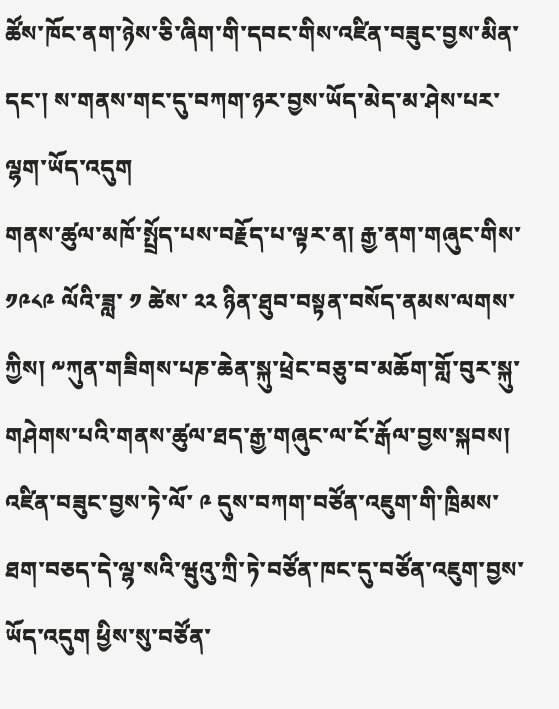ཚོས་ཁོང་ནག་ཉེས་ཅི་ཞིག་གི་དབང་གིས་འཛིན་བཟུང་བྱས་མིན་དང་། ས་གནས་གང་དུ་བཀག་ཉར་བྱས་ཡོད་མེད་མ་ཤེས་པར་ལྷག་ཡོད་འདུག
གནས་ཚུལ་མཁོ་སྤྲོད་པས་བརྗོད་པ་ལྟར་ན། རྒྱ་ནག་གཞུང་གིས་ ༡༩༨༩ ལོའི་ཟླ་ ༡ ཚེས་ ༢༢ ཉིན་ཐུབ་བསྟན་བསོད་ནམས་ལགས་ཀྱིས། ༸ཀུན་གཟིགས་པཎ་ཆེན་སྐུ་ཕྲེང་བཅུ་བ་མཆོག་གློ་བུར་སྐུ་གཤེགས་པའི་གནས་ཚུལ་ཐད་རྒྱ་གཞུང་ལ་ངོ་རྒོལ་བྱས་སྐབས། འཛིན་བཟུང་བྱས་ཏེ་ལོ་ ༩ དུས་བཀག་བཙོན་འཇུག་གི་ཁྲིམས་ཐག་བཅད་དེ་ལྷ་སའི་ཝུའུ་ཀྲི་ཏེ་བཙོན་ཁང་དུ་བཙོན་འཇུག་བྱས་ཡོད་འདུག ཕྱིས་སུ་བཙོན་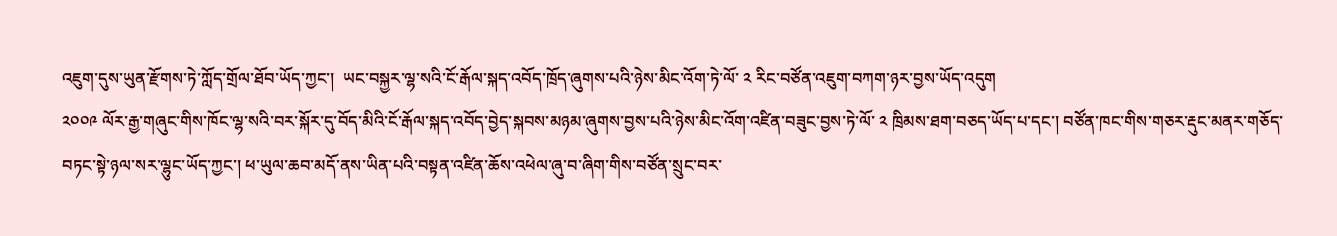འཇུག་དུས་ཡུན་རྫོགས་ཏེ་ཀློད་གྲོལ་ཐོབ་ཡོད་ཀྱང་།  ཡང་བསྐྱར་ལྷ་སའི་ངོ་རྒོལ་སྐད་འབོད་ཁྲོད་ཞུགས་པའི་ཉེས་མིང་འོག་ཏེ་ལོ་ ༢ རིང་བཙོན་འཇུག་བཀག་ཉར་བྱས་ཡོད་འདུག
༢༠༠༩ ལོར་རྒྱ་གཞུང་གིས་ཁོང་ལྷ་སའི་བར་སྐོར་དུ་བོད་མིའི་ངོ་རྒོལ་སྐད་འབོད་བྱེད་སྐབས་མཉམ་ཞུགས་བྱས་པའི་ཉེས་མིང་འོག་འཛིན་བཟུང་བྱས་ཏེ་ལོ་ ༢ ཁྲིམས་ཐག་བཅད་ཡོད་པ་དང་། བཙོན་ཁང་གིས་གཅར་རྡུང་མནར་གཅོད་བཏང་སྟེ་ཉལ་སར་ལྷུང་ཡོད་ཀྱང་། ཕ་ཡུལ་ཆབ་མདོ་ནས་ཡིན་པའི་བསྟན་འཛིན་ཆོས་འཕེལ་ཞུ་བ་ཞིག་གིས་བཙོན་སྲུང་བར་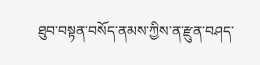ཐུབ་བསྟན་བསོད་ནམས་ཀྱིས་ན་རྫུན་བཤད་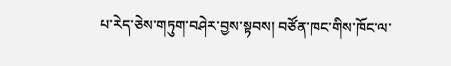པ་རེད་ཅེས་གཏུག་བཤེར་བྱས་སྟབས། བཙོན་ཁང་གིས་ཁོང་ལ་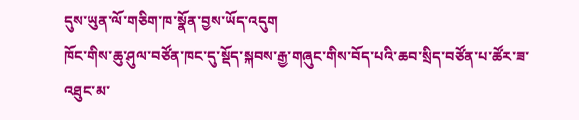དུས་ཡུན་ལོ་གཅིག་ཁ་སྣོན་བྱས་ཡོད་འདུག
ཁོང་གིས་ཆུ་ཤུལ་བཙོན་ཁང་དུ་སྡོད་སྐབས་རྒྱ་གཞུང་གིས་བོད་པའི་ཆབ་སྲིད་བཙོན་པ་ཚོར་ཟ་འཐུང་མ་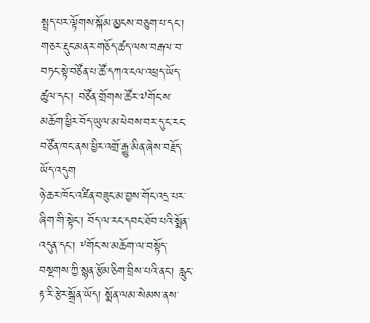སྤྲད་པར་ལྟོགས་སྐོམ་མྱངས་བཅུག་པ་དང་། གཅར་རྡུང་མནར་གཅོད་ཚད་ལས་བརྒལ་བ་བཏང་སྟེ་བཙོན་པ་ཚོ་དཀའ་ངལ་འཕྲད་ཡོད་ཚུལ་དང་། བཙོན་གྲོགས་ཚོར་༧གོང་ས་མཆོག་ཕྱིར་བོད་ཡུལ་མ་ཕེབས་བར་དུ་ང་རང་བཙོན་ཁང་ནས་ཕྱིར་འགྲོ་རྒྱུ་མིན་ཞེས་བརྗོད་ཡོད་འདུག
ཉེ་ཆར་ཁོང་འཛིན་བཟུང་མ་བྱས་གོང་འདྲ་པར་ཞིག་གི་སྟེང་། བོད་ལ་རང་དབང་ཐོབ་པའི་སྨོན་འདུན་དང་། ༸གོང་ས་མཆོག་ལ་བསྟོད་བསྔགས་ཀྱི་སྙན་རྩོམ་ཅིག་བྲིས་པའི་ནང་། རླུང་རྟ་རི་རྩེར་སྒྲོན་ཡོད། སྨོན་ལམ་སེམས་ནས་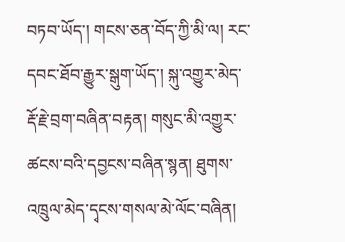བཏབ་ཡོད་། གངས་ཅན་བོད་ཀྱི་མི་ལ། རང་དབང་ཐོབ་རྒྱུར་སྒུག་ཡོད་། སྐུ་འགྱུར་མེད་རྡོ་རྗེ་བྲག་བཞིན་བརྟན། གསུང་མི་འགྱུར་ཚངས་བའི་དབྱངས་བཞིན་སྙན། ཐུགས་འཁྲུལ་མེད་དྭངས་གསལ་མེ་ལོང་བཞིན།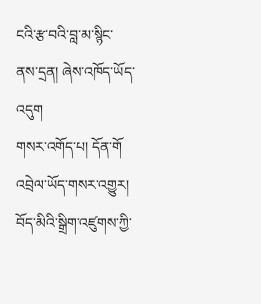ངའི་རྩ་བའི་བླ་མ་སྙིང་ནས་དྲན། ཞེས་འཁོད་ཡོད་འདུག
གསར་འགོད་པ། དོན་གོ
འབྲེལ་ཡོད་གསར་འགྱུར།
བོད་མིའི་སྒྲིག་འཛུགས་ཀྱི་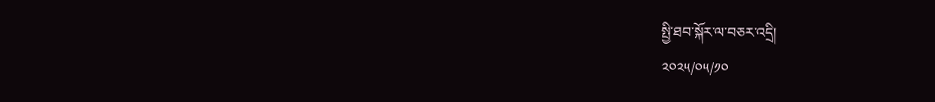སྤྱི་ཐབ་སྐོར་ལ་བཅར་འདྲི།
༢༠༢༥/༠༥/༡༠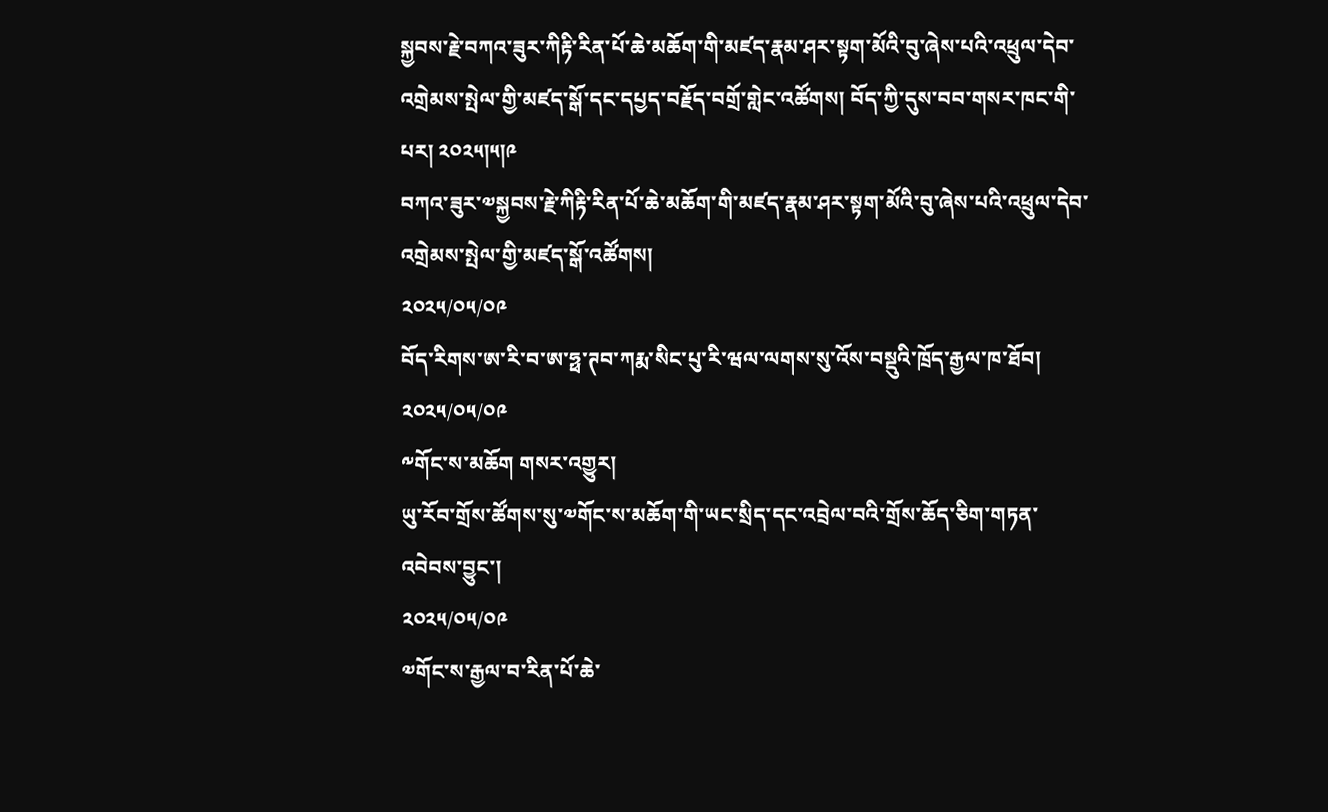སྐྱབས་རྗེ་བཀའ་ཟུར་ཀིརྟི་རིན་པོ་ཆེ་མཆོག་གི་མཛད་རྣམ་ཤར་སྟག་མོའི་བུ་ཞེས་པའི་འཕྲུལ་དེབ་འགྲེམས་སྤེལ་གྱི་མཛད་སྒོ་དང་དཔྱད་བརྗོད་བགྲོ་གླེང་འཚོགས། བོད་ཀྱི་དུས་བབ་གསར་ཁང་གི་པར། ༢༠༢༥།༥།༩
བཀའ་ཟུར་༧སྐྱབས་རྗེ་ཀིརྟི་རིན་པོ་ཆེ་མཆོག་གི་མཛད་རྣམ་ཤར་སྟག་མོའི་བུ་ཞེས་པའི་འཕྲུལ་དེབ་འགྲེམས་སྤེལ་གྱི་མཛད་སྒོ་འཚོགས།
༢༠༢༥/༠༥/༠༩
བོད་རིགས་ཨ་རི་བ་ཨ་ཧྥ་ཊབ་ཀརྨ་སིང་པུ་རི་ཝལ་ལགས་སུ་འོས་བསྡུའི་ཁྲོད་རྒྱལ་ཁ་ཐོབ།
༢༠༢༥/༠༥/༠༩
༸གོང་ས་མཆོག གསར་འགྱུར།
ཡུ་རོབ་གྲོས་ཚོགས་སུ་༧གོང་ས་མཆོག་གི་ཡང་སྲིད་དང་འབྲེལ་བའི་གྲོས་ཆོད་ཅིག་གཏན་འབེབས་བྱུང་།
༢༠༢༥/༠༥/༠༩
༧གོང་ས་རྒྱལ་བ་རིན་པོ་ཆེ་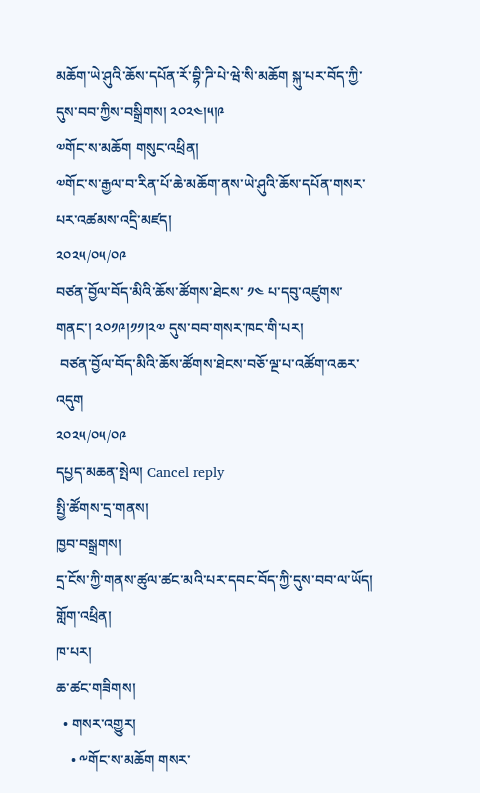མཆོག་ཡེ་ཤུའི་ཆོས་དཔོན་རོ་བྷི་ཌི་པེ་ཝེ་སི་མཆོག སྐུ་པར་བོད་ཀྱི་དུས་བབ་ཀྱིས་བསྒྲིགས། ༢༠༢༤།༥།༩
༧གོང་ས་མཆོག གསུང་འཕྲིན།
༧གོང་ས་རྒྱལ་བ་རིན་པོ་ཆེ་མཆོག་ནས་ཡེ་ཤུའི་ཆོས་དཔོན་གསར་པར་འཚམས་འདྲི་མཛད།
༢༠༢༥/༠༥/༠༩
བཙན་བྱོལ་བོད་མིའི་ཆོས་ཚོགས་ཐེངས་ ༡༤ པ་དབུ་འཛུགས་གནང་། ༢༠༡༩།༡༡།༢༧ དུས་བབ་གསར་ཁང་གི་པར།
 བཙན་བྱོལ་བོད་མིའི་ཆོས་ཚོགས་ཐེངས་བཅོ་ལྔ་པ་འཚོག་འཆར་འདུག
༢༠༢༥/༠༥/༠༩
དཔྱད་མཆན་སྤེལ། Cancel reply
སྤྱི་ཚོགས་དྲ་གནས།
ཁྱབ་བསྒྲགས།
དྲ་ངོས་ཀྱི་གནས་ཚུལ་ཚང་མའི་པར་དབང་བོད་ཀྱི་དུས་བབ་ལ་ཡོད།
གློག་འཕྲིན།
ཁ་པར།
ཆ་ཚང་གཟིགས།
  • གསར་འགྱུར།
    • ༸གོང་ས་མཆོག གསར་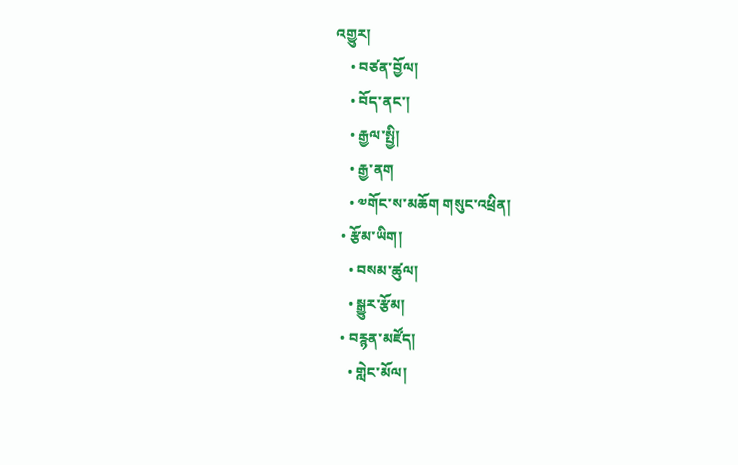འགྱུར།
    • བཙན་བྱོལ།
    • བོད་ནང་།
    • རྒྱལ་སྤྱི།
    • རྒྱ་ནག
    • ༧གོང་ས་མཆོག གསུང་འཕྲིན།
  • རྩོམ་ཡིག།
    • བསམ་ཚུལ།
    • སྒྱུར་རྩོམ།
  • བརྙན་མཛོད།
    • གླེང་མོལ།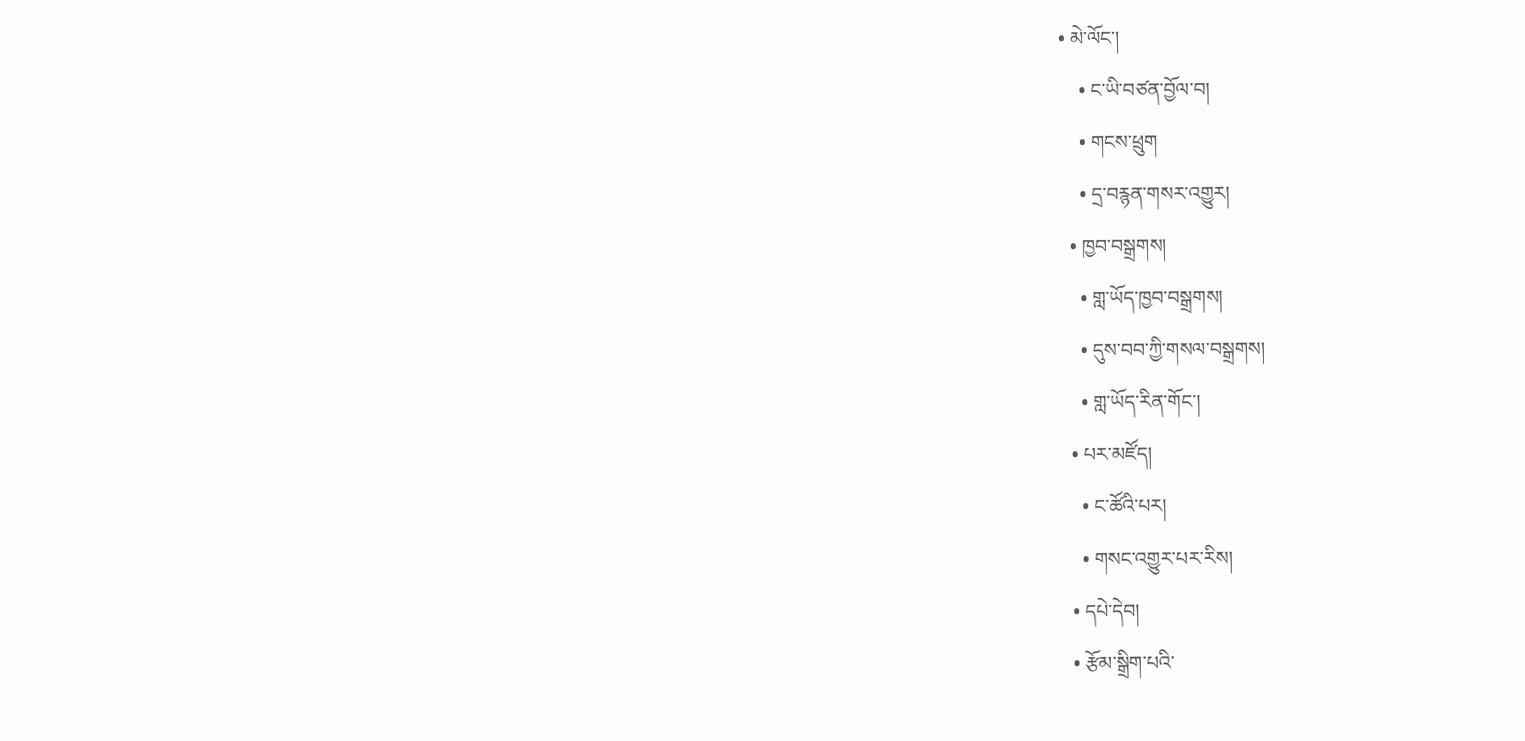• མེ་ལོང་།
    • ང་ཡི་བཙན་བྱོལ་བ།
    • གངས་ཕྲུག
    • དྲ་བརྙན་གསར་འགྱུར།
  • ཁྱབ་བསྒྲགས།
    • གླ་ཡོད་ཁྱབ་བསྒྲགས།
    • དུས་བབ་ཀྱི་གསལ་བསྒྲགས།
    • གླ་ཡོད་རིན་གོང་།
  • པར་མཛོད།
    • ང་ཚོའི་པར།
    • གསང་འགྱུར་པར་རིས།
  • དཔེ་དེབ།
  • རྩོམ་སྒྲིག་པའི་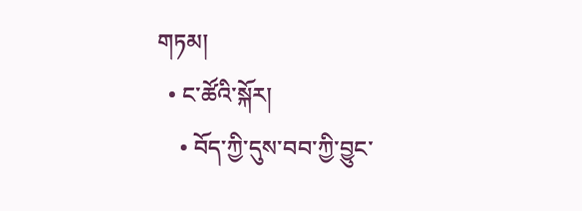གཏམ།
  • ང་ཚོའི་སྐོར།
    • བོད་ཀྱི་དུས་བབ་ཀྱི་བྱུང་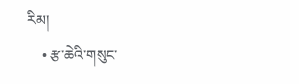རིམ།
    • རྩ་ཆེའི་གསུང་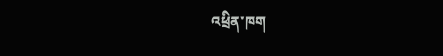འཕྲིན་ཁག